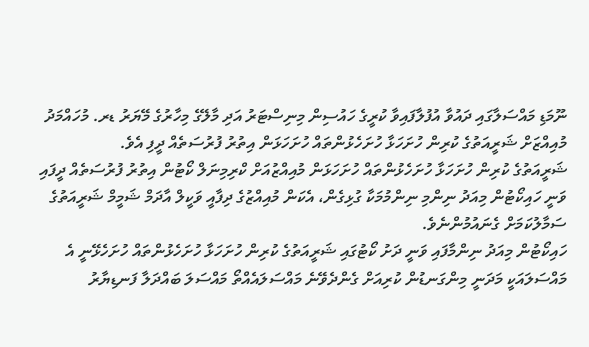ނޫމަޑި މައްސަލާގައި ދައުވާ އުފުލާފައިވާ ކުރީގެ ހައުސިން މިނިސްޓަރު އަދި މާލޭގެ މިހާރުގެ މޭޔަރު ޑރ. މުހައްމަދު މުއިއްޒަށް ޝަރީއަތުގެ ކުރިން ހުށަހަޅާ ހުށަހެޅުންތައް ހުށަހަޅަން އިތުރު ފުރުސަތެއް ދީފި އެވެ.
ޝަރީއަތުގެ ކުރިން ހުށަހަޅާ ހުށަހެޅުންތައް ހުށަހަޅަން މުއިއްޒުއަށް ކްރިމިނަލް ކޯޓުން އިތުރު ފުރުސަތެއް ދީފައި ވަނީ ހައިކޯޓުން މިއަދު ނިންމި ނިންމުމަކާ ގުޅިގެން، އެކަން މުއިއްޒުގެ ދިފާއީ ވަކީލް އާދަމް ޝަމީމް ޝަރީއަތުގެ ސަމާލުކަމަށް ގެނައުމުންނެވެ.
ހައިކޯޓުން މިއަދު ނިންމާފައި ވަނީ ދަށު ކޯޓުގައި ޝަރީއަތުގެ ކުރިން ހުށަހަޅާ ހުށަހެޅުންތައް ހުށަހެޅޭނީ އެ މައްސަލައަކީ މަދަނީ މިންގަނޑުން ކުރިއަށް ގެންދެވޭނެ މައްސަލައެއްތޯ މައްސަލަ ބައްދަލާ ފަނޑިޔާރު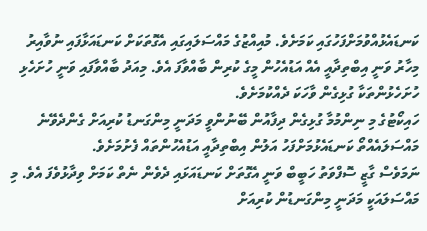ކަނޑައެޅުއްވުމަށްފަހުގައި ކަމަށެވެ. މުއިއްޒުގެ މައްސަލައިގައި އެގޮތަކަށް ކަނޑައަޅާފައި ނުވާއިރު މިހާރު ވަނީ އިބްތިދާއީ އެއް އަޑުއެހުން މީގެ ކުރިން ބާއްވާފަ އެވެ. މިއަދު ބާއްވާފައި ވަނީ ހުށަހެޅި ހުށަހެޅުންތަކާ ގުޅިގެން ވާހަކަ ދެއްކުމަށެވެ.
ހައިކޯޓުގެ މި ނިންމުމާ ގުޅިގެން ދިފާއުން ބޭނުންވީ މަދަނީ މިންގަނޑު ކުރިއަށް ގެންދެވޭނެ މައްސަލައެއްތޯ ކަނޑައެޅުމަށްފަހު އަލުން އިބްތިދާއީ އަޑުއެހުންތައް ފެށުމަށެވެ.
ނަމަވެސް ގާޒީ ސޮފްވަތު ހަބީބް ވަނީ އެގޮތަށް ކަނޑައަޅައި ދެވެން ނެތް ކަމަށް ވިދާޅުވެފަ އެވެ. މި މައްސަލައަކީ މަދަނީ މިންގަނޑުން ކުރިއަށް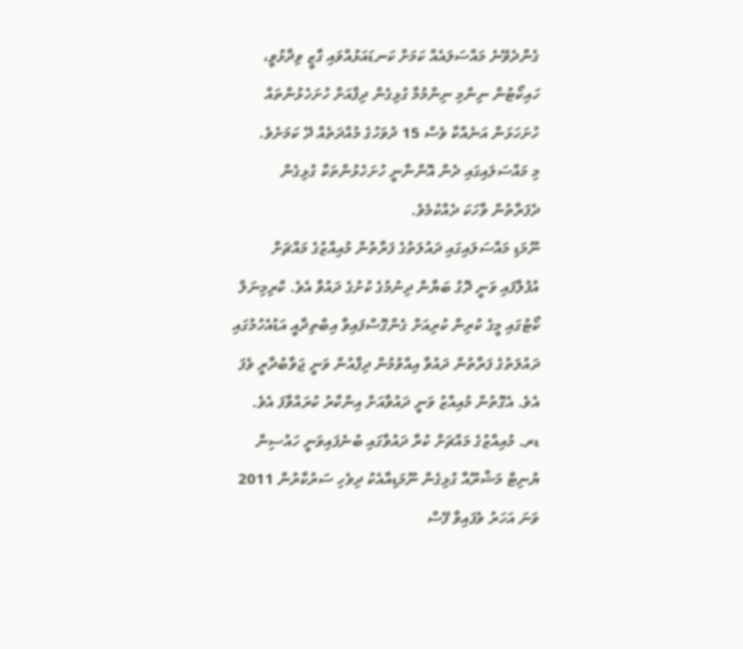ގެންދެވޭނެ މައްސަލައެއް ކަމަށް ކަނޑައަޅުއްވައި ގާޒީ ވިދާޅުވީ، ހައިކޯޓުން ނިންމި ނިންމުމާ ގުޅިގެން ދިފާއަށް ހުށަހެޅުންތައް ހުށަހަޅަން އަނެއްކާ ވެސް 15 ދުވަހުގެ މުއްދަތެއް ދޭ ކަމަށެވެ.
މި މައްސަލައިގައި ދެން އޮންނާނީ ހުށަހެޅުންތަކާ ގުޅިގެން ދެފަރާތުން ވާހަކަ ދެއްކުމެވެ.
ނޫމަޑި މައްސަލައިގައި ދައުލަތުގެ ފަރާތުން މުއިއްޒުގެ މައްޗަށް އުފުލާފައި ވަނީ ދޮގު ބަޔާން ދިނުމުގެ ކުށުގެ ދައުވާ އެވެ. ކްރިމިނަލް ކޯޓުގައި މީގެ ކުރިން ކުރިއަށް ގެންގޮސްފައިވާ އިބްތިދާއީ އަޑުއެހުމުގައި ދައުލަތުގެ ފަރާތުން ދައުވާ އިއްވުމުން ދިފާއުން ވަނީ ޖަވާބުދާރީ ވެފަ އެވެ. އެގޮތުން މުއިއްޒު ވަނީ ދައުވާއަށް އިންކާރު ކުރައްވާފަ އެވެ.
ޑރ. މުއިއްޒުގެ މައްޗަށް ކުރާ ދައުވާގައި ބުނެފައިވަނީ ހައުސިން ޔުނިޓް މަޝްރޫއާ ގުޅިގެން ނޫމަޑިއާއެކު ދިވެހި ސަރުކާރުން 2011 ވަނަ އަހަރު ވެފައިވާ ފޭސް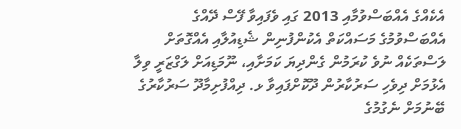އެކެއްގެ އެއްބަސްވުމާއި 2013 ގައި ވެފައިވާ ފޭސް ދޭއްގެ އެއްބަސްވުމުގެ މަސައްކަތް އެކުންފުނިން ޝެޑިއުލާއި އެއްގޮތަށް ލަސްތަކެއް ނުވެ ކުރަމުން ގެންދިޔަ ކަމަށާއި، ނޫމަޑިއަށް ލަގްޒަރީ ވިލާ އެޅުމަށް ދިވެހި ސަރުކާރުން ދޫކޮށްފައިވާ ޅ. ދިއްފުށިމާދޫ ސަރުކާރުގެ ބޭނުމަށް ނެގުމުގެ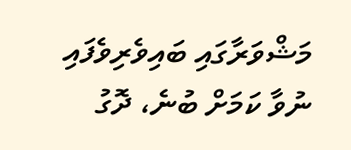މަޝްވަރާގައި ބައިވެރިވެފައި ނުވާ ކަމަށް ބުނެ، ދޮގު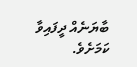ބާޔަނެއް ދީފައިވާ ކަމަށެވެ.